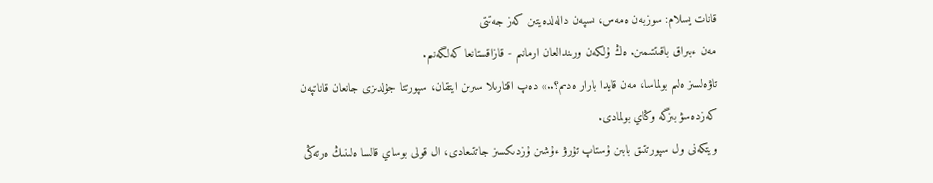قانات يسلام: سوزبەن ەمەس، ىسپەن دالەلدەيتىن كەز جەتتى
مەن ءبىراق باقىتتىمىن. ەڭ ۇلكەن ورىندالعان ارمانىم - قازاقستانعا كەلگەنىم.
تاۋەلسىز ەلىم بولماسا، مەن قايدا بارار ەدىم؟..» دەپ اقتارىلا سىرىن ايتقان، سپورتتا جۇلدىزى جانعان قاناتپەن كەزدەسۋ بىزگە وڭاي بولمادى.
ويتكەنى ول سپورتتىق بابىن ۇستاپ تۇرۋ ءۇشىن ۇزدىكسىز جاتتىعادى، ال قولى بوساي قالسا ەلىنىڭ ەرتەڭى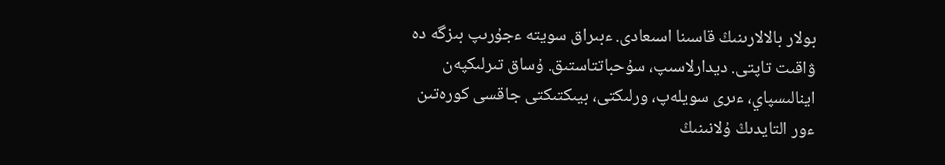بولار بالالارىنىڭ قاسىنا اسىعادى. ءبىراق سويتە ءجۇرىپ بىزگە دە ۋاقىت تاپتى. ديدارلاسىپ، سۇحباتتاستىق. ۇساق تىرلىكپەن اينالىسپاي، ءىرى سويلەپ، ورلىكتى، بيىكتىكتى جاقسى كورەتىن ءور التايدىڭ ۇلانىنىڭ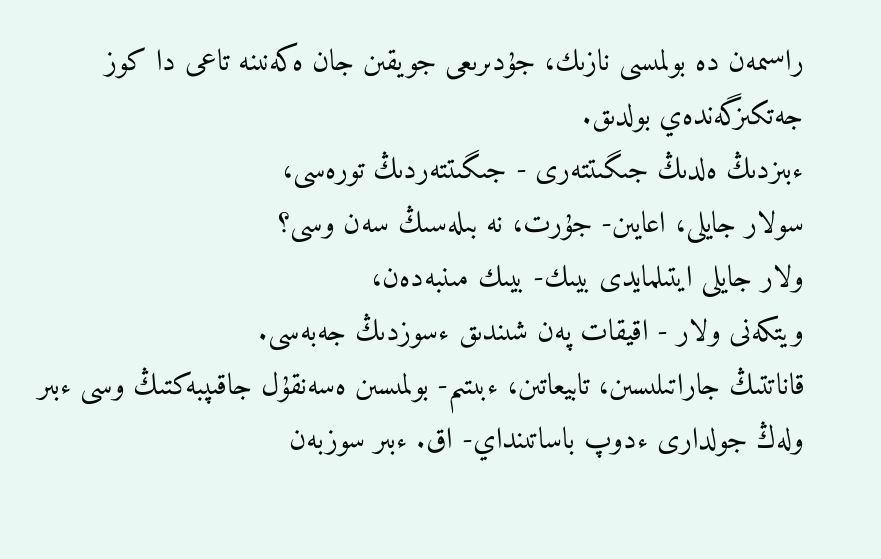راسىمەن دە بولمىسى نازىك، جۇدىرىعى جويقىن جان ەكەنىنە تاعى دا كوز جەتكىزگەندەي بولدىق.
ءبىزدىڭ ەلدىڭ جىگىتتەرى - جىگىتتەردىڭ تورەسى،
سولار جايلى، اعايىن- جۇرت، نە بىلەسىڭ سەن وسى؟
ولار جايلى ايتىلمايدى بيىك- بيىك مىنبەدەن،
ويتكەنى ولار - اقيقات پەن شىندىق ءسوزدىڭ جەبەسى.
قاناتتىڭ جاراتىلىسىن، تابيعاتىن، ءبىتىم- بولمىسىن ەسەنقۇل جاقىپبەكتىڭ وسى ءبىر ولەڭ جولدارى ءدوپ باساتىنداي- اق. ءبىر سوزبەن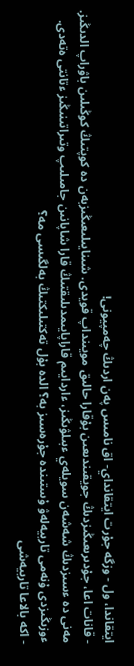ايتقاندا، ول - وزگە جۇرت ايتقانداي- اق نامىس پەن اردىڭ چەمپيونى!
- قانات اعا، جۇدىرىعىڭىزدىڭ جويقىندىعىن بۇقارا حالىق مويىنداپ قويدى. شىنايىلىعىڭىزبەن دە كوپتىڭ كوڭىلىن باۋراپ الدىڭىز. مەنى دە ءسىزدىڭ شەشەن سويلەي ءبىلۋىڭىز، ءاردايىم قاراپايىمدىلىقتىڭ قارا شاپانىن جامىلىپ وتىراتىنىڭىز ءتانتى ەتەدى. ءوزىڭىزدى ۇنەمى تاربيەلەۋ ۇستىندە جۇرەسىز بە؟ الدە بۇل تەكتىلىكتىڭ بەلگىسى مە؟
- اكە بالاعا تاربيەشى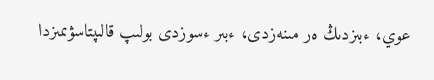عوي، ءبىزدىڭ ەر مىنەزدى، ءبىر ءسوزدى بولىپ قالىپتاسۋىمىزدا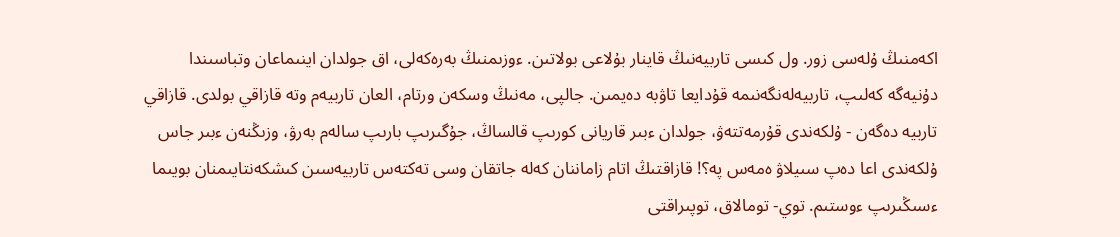اكەمنىڭ ۇلەسى زور. ول كىسى تاربيەنىڭ قاينار بۇلاعى بولاتىن. ءوزىمنىڭ بەرەكەلى، اق جولدان اينىماعان وتباسىندا دۇنيەگە كەلىپ، تاربيەلەنگەنىمە قۇدايعا تاۋبە دەيمىن. جالپى، مەنىڭ وسكەن ورتام، العان تاربيەم وتە قازاقي بولدى. قازاقي تاربيە دەگەن - ۇلكەندى قۇرمەتتەۋ، جولدان ءبىر قاريانى كورىپ قالساڭ، جۇگىرىپ بارىپ سالەم بەرۋ، وزىڭنەن ءبىر جاس ۇلكەندى اعا دەپ سىيلاۋ ەمەس پە؟! قازاقتىڭ اتام زاماننان كەلە جاتقان وسى تەكتەس تاربيەسىن كىشكەنتايىمنان بويىما ءسىڭىرىپ ءوستىم. توي- تومالاق، توپىراقتى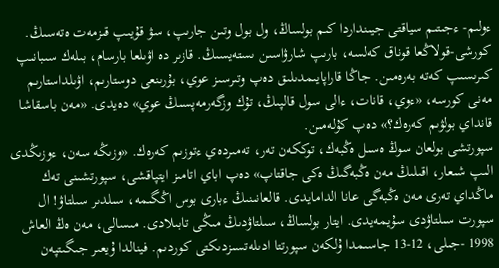ءولىم- ءجىتىم سياقتى جيىنداردا كىم بولساڭ، ول بول وتىن جارىپ، سۋ قۇيىپ قىزمەت ەتەسىڭ. كورشى-قولاڭعا قوناق كەلسە، بارىپ شارۋاسىن ىستەيسىڭ. قازىر دە اۋىلعا بارسام، بىلەك سىبانىپ كىرىسىپ كەتە بەرەمىن. جاڭا قاراپايىمدىلىق دەپ وتىرسىز عوي، بۇرىنعى دوستارىم، اۋىلداستارىم مەنى كورسە، «ءوي، قانات، ءالى سول قالپىڭ، تۇك وزگەرمەپسىڭ عوي» دەيدى. «مەن باسقاشا قانداي بولۋىم كەرەك؟» دەپ كۇلەمىن.
سپورتشى بولعان سوڭ ەسىل ەڭبەك، توككەن تەر، تەمىردەي ءتوزىم كەرەك. «وزىڭە سەن، ءوزىڭدى الىپ شىعار، اقىلىڭ مەن ەڭبەگىڭ ەكى جاقتاپ» دەپ اباي اتامىز ايتپاقشى، سپورتشىنى تەك ماڭداي تەرى مەن ەڭبەگى عانا الدامايدى. قالعانىنىڭ ءبارى بوس اڭگىمە، سىلدىر سىلتاۋ! ال سپورت سىلتاۋدى سۇيمەيدى. ايتار بولساڭ، سىلتاۋدىڭ مىڭى تابىلادى. مىسالى، مەن ەڭ العاش 1998 -جىلى، 12-13 جاسىمدا ۇلكەن سپورتتا ادىلەتسىزدىكتى كوردىم. فينالدا ۇيعىر جىگىتپەن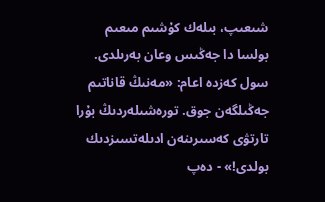شىعىپ، بىلەك كۇشىم مىعىم بولسا دا جەڭىس وعان بەرىلدى. سول كەزدە اعام: «مەنىڭ قاناتىم جەڭىلگەن جوق. تورەشىلەردىڭ بۇرا تارتۋى كەسىرىنەن ادىلەتسىزدىك بولدى!» - دەپ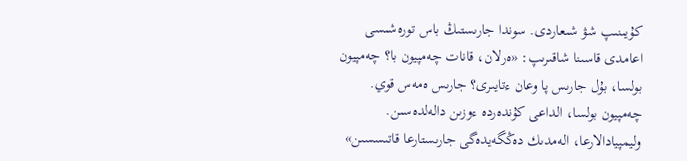كۇيىنىپ شۋ شىعاردى. سوندا جارىستىڭ باس تورەشىسى اعامدى قاسىنا شاقىرىپ: «ەرلان، قانات چەمپيون با؟ چەمپيون بولسا، بۇل جارىس پا وعان ءتايىرى؟ جارىس ەمەس قوي. چەمپيون بولسا، الداعى كۇندەردە ءوزىن دالەلدەسىن. وليمپيادالارعا، الەمدىك دەڭگەيدەگى جارىستارعا قاتىسسىن»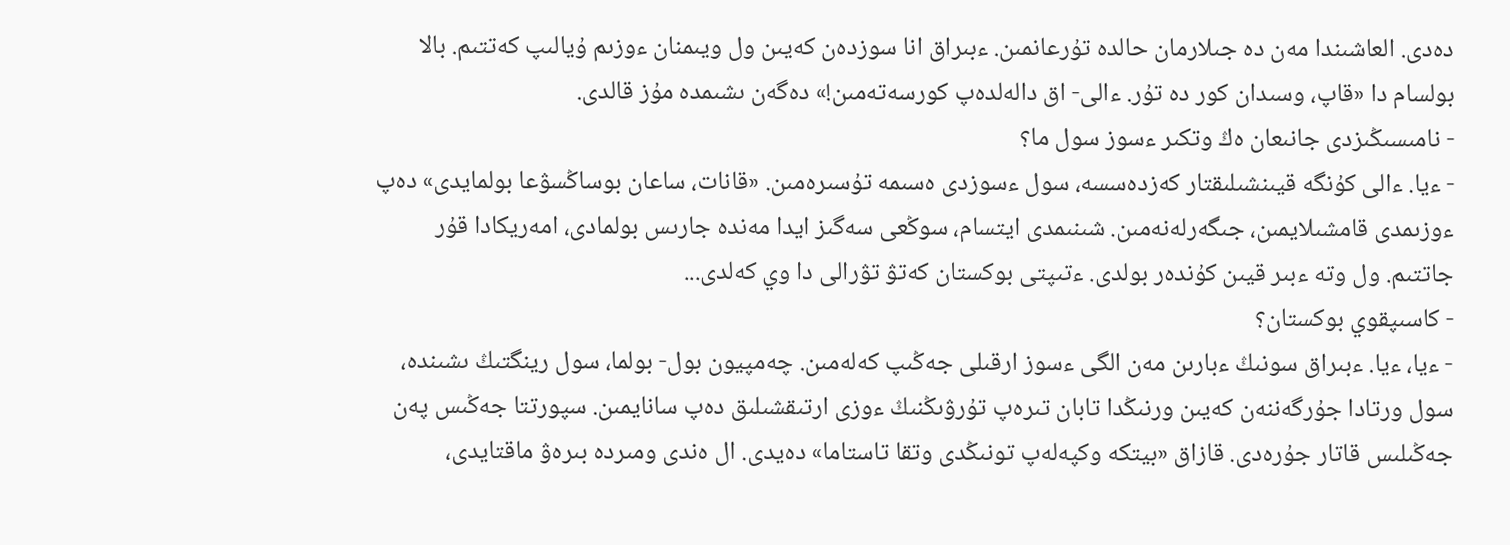دەدى. العاشىندا مەن دە جىلارمان حالدە تۇرعانمىن. ءبىراق انا سوزدەن كەيىن ول ويىمنان ءوزىم ۇيالىپ كەتتىم. بالا بولسام دا «قاپ، وسىدان كور دە تۇر. ءالى- اق دالەلدەپ كورسەتەمىن!» دەگەن ىشىمدە مۇز قالدى.
- نامىسىڭىزدى جانىعان ەڭ وتكىر ءسوز سول ما؟
- ءيا. ءالى كۇنگە قيىنشىلىقتار كەزدەسسە، سول ءسوزدى ەسىمە تۇسىرەمىن. «قانات، ساعان بوساڭسۋعا بولمايدى» دەپ ءوزىمدى قامشىلايمىن، جىگەرلەنەمىن. شىنىمدى ايتسام، سوڭعى سەگىز ايدا مەندە جارىس بولمادى، امەريكادا قۇر جاتتىم. ول وتە ءبىر قيىن كۇندەر بولدى. ءتىپتى بوكستان كەتۋ تۋرالى دا وي كەلدى...
- كاسىپقوي بوكستان؟
- ءيا، ءيا. ءبىراق سونىڭ ءبارىن مەن الگى ءسوز ارقىلى جەڭىپ كەلەمىن. چەمپيون بول- بولما، سول رينگتىڭ ىشىندە، سول ورتادا جۇرگەننەن كەيىن ورنىڭدا تابان تىرەپ تۇرۋىڭنىڭ ءوزى ارتىقشىلىق دەپ سانايمىن. سپورتتا جەڭىس پەن جەڭىلىس قاتار جۇرەدى. قازاق «بيتكە وكپەلەپ تونىڭدى وتقا تاستاما» دەيدى. ال ەندى ومىردە بىرەۋ ماقتايدى،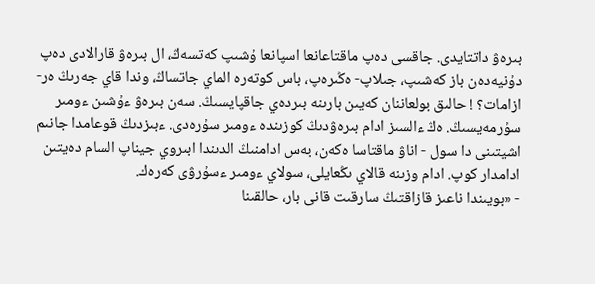بىرەۋ داتتايدى. جاقسى دەپ ماقتاعانعا اسپانعا ۇشىپ كەتسەڭ، ال بىرەۋ قارالادى دەپ دۇنيەدەن باز كەشىپ، جىلاپ- ەڭىرەپ، باس كوتەرە الماي جاتساڭ، وندا قاي جەرىڭ ەر- ازامات؟ ! حالىق بولعاننان كەيىن بارىنە بىردەي جاقپايسىڭ. سەن بىرەۋ ءۇشىن ءومىر سۇرمەيسىڭ. ەڭ ءالسىز ادام بىرەۋدىڭ كوزىندە ءومىر سۇرەدى. ءبىزدىڭ قوعامدا جانىم اشيتىنى دا سول - اناۋ ماقتاسا ەكەن، بەس ادامنىڭ الدىندا ابىروي جيناپ السام دەيتىن ادامدار كوپ. ادام وزىنە قالاي ىڭعايلى، سولاي ءومىر ءسۇرۋى كەرەك.
- «بويىندا ناعىز قازاقتىڭ سارقىت قانى بار، حالقىنا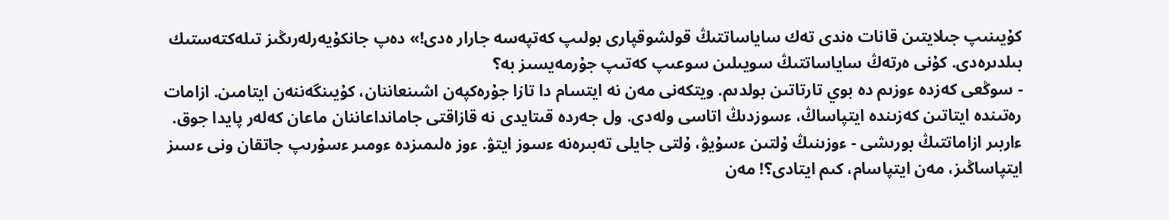كۇيىنىپ جىلايتىن قانات ەندى تەك ساياساتتىڭ قولشوقپارى بولىپ كەتپەسە جارار ەدى!» دەپ جانكۇيەرلەرىڭىز تىلەكتەستىك بىلدىرەدى. كۇنى ەرتەڭ ساياساتتىڭ سويىلىن سوعىپ كەتىپ جۇرمەيسىز بە؟
- سوڭعى كەزدە ءوزىم دە بوي تارتاتىن بولدىم. ويتكەنى مەن نە ايتسام دا تازا جۇرەكپەن اشىنعاننان، كۇيىنگەننەن ايتامىن. ازامات رەتىندە ايتاتىن كەزىندە ايتپاساڭ، ءسوزدىڭ اتاسى ولەدى. ول جەردە قىتايدى نە قازاقتى جامانداعاننان ماعان كەلەر پايدا جوق. ءاربىر ازاماتتىڭ بورىشى - ءوزىنىڭ ۇلتىن ءسۇيۋ، ۇلتى جايلى تەبىرەنە ءسوز ايتۋ. ءوز ەلىمىزدە ءومىر ءسۇرىپ جاتقان ونى ءسىز ايتپاساڭىز، مەن ايتپاسام، كىم ايتادى؟! مەن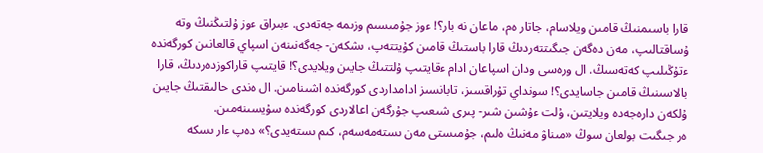قارا باسىمنىڭ قامىن ويلاسام، جاتار ەم، ماعان نە بار؟! ءوز جۇمىسىم وزىمە جەتەدى. ءبىراق ءوز ۇلتىڭنىڭ وتە ۇساقتالىپ، مەن دەگەن جىگىتتەردىڭ قارا باستىڭ قامىن كۇيتتەپ، ىشكەن- جەگەنىنەن اسپاي قالعانىن كورگەندە ءتۇڭىلىپ كەتەسىڭ. ال ورەسى ودان اسپاعان ادام ءقايتىپ ۇلتتىڭ جايىن ويلايدى؟! قايتىپ قاراكوزدەردىڭ، قارا بالاسىنىڭ قامىن جاسايدى؟! سونداي تۇراقسىز، تابانسىز ادامداردى كورگەندە اشىنامىن. ال ەندى حالىقتىڭ جايىن ۇلكەن دارەجەدە ويلايتىن، ۇلت ءۇشىن شىر- پىرى شىعىپ جۇرگەن اعالاردى كورگەندە سۇيسىنەمىن.
ەر جىگىت بولعان سوڭ «مىناۋ مەنىڭ ەلىم، جۇمىستى مەن ىستەمەسەم، كىم ىستەيدى؟» دەپ ءار ىسكە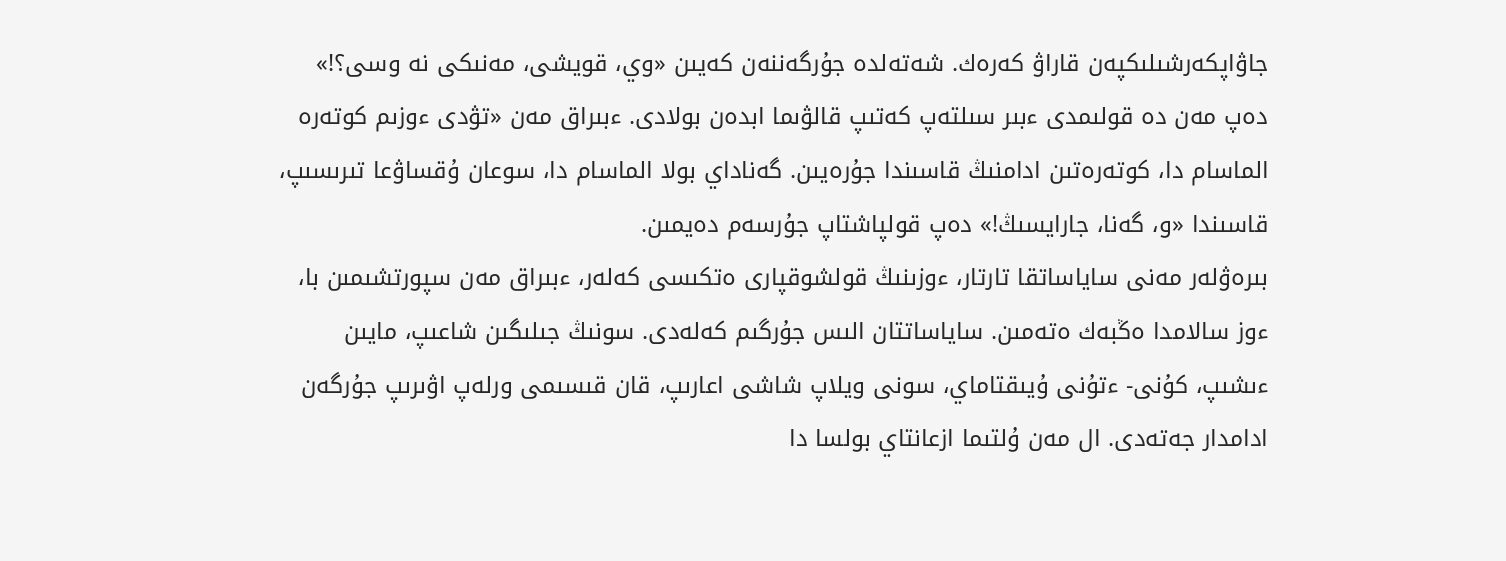جاۋاپكەرشىلىكپەن قاراۋ كەرەك. شەتەلدە جۇرگەننەن كەيىن «وي، قويشى، مەنىكى نە وسى؟!» دەپ مەن دە قولىمدى ءبىر سىلتەپ كەتىپ قالۋىما ابدەن بولادى. ءبىراق مەن «تۋدى ءوزىم كوتەرە الماسام دا، كوتەرەتىن ادامنىڭ قاسىندا جۇرەيىن. گەناداي بولا الماسام دا، سوعان ۇقساۋعا تىرىسىپ، قاسىندا «و، گەنا، جارايسىڭ!» دەپ قولپاشتاپ جۇرسەم دەيمىن.
بىرەۋلەر مەنى ساياساتقا تارتار، ءوزىنىڭ قولشوقپارى ەتكىسى كەلەر، ءبىراق مەن سپورتشىمىن با، ءوز سالامدا ەڭبەك ەتەمىن. ساياساتتان الىس جۇرگىم كەلەدى. سونىڭ جىلىگىن شاعىپ، مايىن ءىشىپ، كۇنى- ءتۇنى ۇيىقتاماي، سونى ويلاپ شاشى اعارىپ، قان قىسىمى ورلەپ اۋىرىپ جۇرگەن ادامدار جەتەدى. ال مەن ۇلتىما ازعانتاي بولسا دا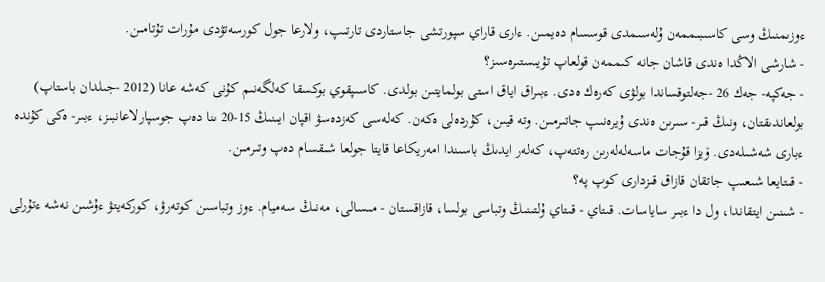ءوزىمنىڭ وسى كاسىبىممەن ۇلەسىمدى قوسسام دەيمىن. ءارى قاراي سپورتشى جاستاردى تارتىپ، ولارعا جول كورسەتۋدى مۇرات تۇتامىن.
- شارشى الاڭدا ەندى قاشان جانە كىممەن قولعاپ تۇيىستىرەسىز؟
- جەكپە- جەك 26 -جەلتوقساندا بولۋى كەرەك ەدى. ءبىراق اياق استى بولمايتىن بولدى. كاسىپقوي بوكسقا كەلگەنىم كۇنى كەشە عانا (2012 -جىلدان باستاپ) بولعاندىقتان، ونىڭ قىر- سىرىن ەندى ۇيرەنىپ جاتىرمىن. وتە قيىن، كۇردەلى ەكەن. كەلەسى كەزدەسۋ اقپان ايىنىڭ 15-20 ىنا دەپ جوسپارلاعانبىز، ءبىر- ەكى كۇندە ءبارى شەشىلەدى. ۆيزا قۇجات ماسەلەلەرىن رەتتەپ، كەلەر ايدىڭ باسىندا امەريكاعا قايتا جولعا شىقسام دەپ وتىرمىن.
- قىتايعا شىعىپ جاتقان قازاق قىزدارى كوپ پە؟
- شىنىن ايتقاندا، ول دا ءبىر ساياسات. قىتاي - قىتاي ۇلتىنىڭ وتباسى بولسا، قازاقستان - مىسالى، مەنىڭ سەميام. ءوز وتباسىن كوتەرۋ، كوركەيتۋ ءۇشىن نەشە ءتۇرلى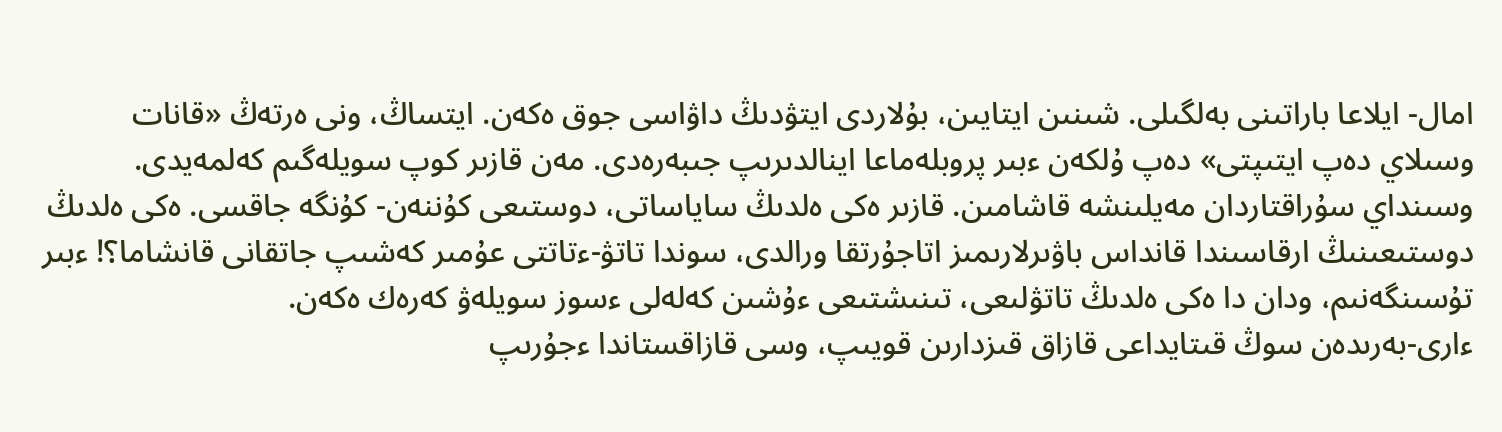امال- ايلاعا باراتىنى بەلگىلى. شىنىن ايتايىن، بۇلاردى ايتۋدىڭ داۋاسى جوق ەكەن. ايتساڭ، ونى ەرتەڭ «قانات وسىلاي دەپ ايتىپتى» دەپ ۇلكەن ءبىر پروبلەماعا اينالدىرىپ جىبەرەدى. مەن قازىر كوپ سويلەگىم كەلمەيدى. وسىنداي سۇراقتاردان مەيلىنشە قاشامىن. قازىر ەكى ەلدىڭ ساياساتى، دوستىعى كۇننەن- كۇنگە جاقسى. ەكى ەلدىڭ دوستىعىنىڭ ارقاسىندا قانداس باۋىرلارىمىز اتاجۇرتقا ورالدى، سوندا تاتۋ-ءتاتتى عۇمىر كەشىپ جاتقانى قانشاما؟! ءبىر تۇسىنگەنىم، ودان دا ەكى ەلدىڭ تاتۋلىعى، تىنىشتىعى ءۇشىن كەلەلى ءسوز سويلەۋ كەرەك ەكەن.
ءارى-بەرىدەن سوڭ قىتايداعى قازاق قىزدارىن قويىپ، وسى قازاقستاندا ءجۇرىپ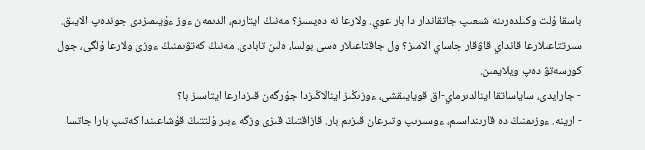باسقا ۇلت وكىلدەرىنە شىعىپ جاتقاندار دا بار عوي. ولارعا نە دەيسىز؟ مەنىڭ ايتارىم، الدىمەن ءوز ءۇيىمىزدى جوندەپ الايىق. سىرتتاعىلارعا قانداي قاۋقار جاساي الامىز؟ ول جاقتاعىلار ەسى بولسا، ەلىن تابادى. مەنىڭ كەتۋىمنىڭ ءوزى ولارعا ۇلگى، جول كورسەتۋ دەپ ويلايمىن.
- جارايدى، ساياساتقا اينالدىرماي-اق قويايىقشى، ءوزىڭىز اينالاڭىزدا جۇرگەن قىزدارعا ايتاسىز با؟
- ارينە. ءوزىمنىڭ دە قارىنداسىم، ءوسىرىپ وتىرعان قىزىم بار. قازاقتىڭ قىزى وزگە ءبىر ۇلتتىڭ قۇشاعىندا كەتىپ بارا جاتسا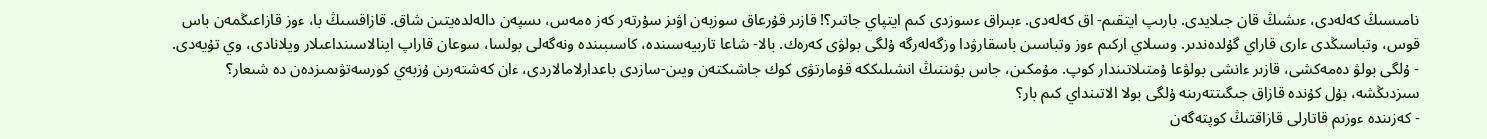نامىسىڭ كەلەدى، ءىشىڭ قان جىلايدى. بارىپ ايتقىم- اق كەلەدى. ءبىراق ءسوزدى كىم ايتپاي جاتىر؟! قازىر قۇرعاق سوزبەن اۋىز سۇرتەر كەز ەمەس، ىسپەن دالەلدەيتىن شاق. قازاقسىڭ با، ءوز قازاعىڭمەن باس قوس، وتباسىڭدى ءارى قاراي گۇلدەندىر. وسىلاي اركىم ءوز وتباسىن باسقارۋدا وزگەلەرگە ۇلگى بولۋى كەرەك. بالا- شاعا تاربيەسىندە، كاسىبىندە ونەگەلى بولسا، سوعان قاراپ اينالاسىنداعىلار ويلانادى، وي تۇيەدى.
- ۇلگى بولۋ دەمەكشى، قازىر ءانشى بولۋعا ۇمتىلاتىندار كوپ. مۇمكىن، جاس بۋىننىڭ انشىلىككە قۇمارتۋى كوك جاشىكتەن ويىن-سازدى باعدارلامالاردى، ءان كەشتەرىن ۇزبەي كورسەتۋىمىزدەن دە شىعار؟ سىزدىڭشە، بۇل كۇندە قازاق جىگىتتەرىنە ۇلگى بولا الاتىنداي كىم بار؟
- كەزىندە ءوزىم قاتارلى قازاقتىڭ كوپتەگەن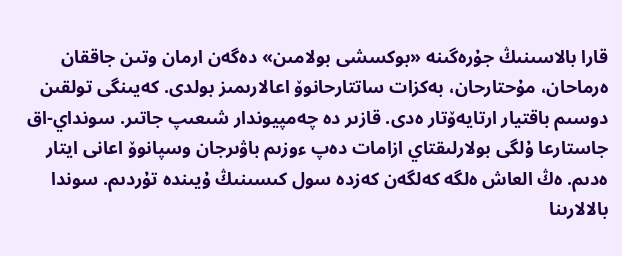قارا بالاسىنىڭ جۇرەگىنە «بوكسشى بولامىن» دەگەن ارمان وتىن جاققان ەرماحان، مۇحتارحان، بەكزات ساتتارحانوۆ اعالارىمىز بولدى. كەيىنگى تولقىن دوسىم باقتيار ارتايەۆتار ەدى. قازىر دە چەمپيوندار شىعىپ جاتىر. سونداي-اق جاستارعا ۇلگى بولارلىقتاي ازامات دەپ ءوزىم باۋىرجان وسپانوۆ اعانى ايتار ەدىم. ەڭ العاش ەلگە كەلگەن كەزدە سول كىسىنىڭ ۇيىندە تۇردىم. سوندا بالالارىنا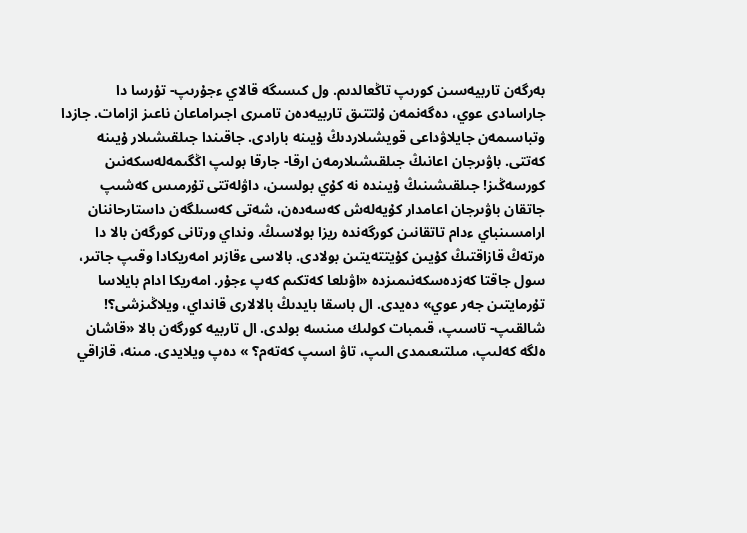بەرگەن تاربيەسىن كورىپ تاڭعالدىم. ول كىسىگە قالاي ءجۇرىپ- تۇرسا دا جاراسادى عوي، دەگەنمەن ۇلتتىق تاربيەدەن تامىرى اجىراماعان ناعىز ازامات. جازدا وتباسىمەن جايلاۋداعى قويشىلاردىڭ ۇيىنە بارادى. جاقىندا جىلقىشىلار ۇيىنە كەتتى. باۋىرجان اعانىڭ جىلقىشىلارمەن ارقا- جارقا بولىپ اڭگىمەلەسكەنىن كورسەڭىز! جىلقىشىنىڭ ۇيىندە نە كۇي بولسىن، داۋلەتتى تۇرمىس كەشىپ جاتقان باۋىرجان اعامدار كۇيەلەش كەسەدەن، شەتى كەسىلگەن داستارحاننان ارامسىنباي ءدام تاتقانىن كورگەندە ريزا بولاسىڭ. ونداي ورتانى كورگەن بالا دا ەرتەڭ قازاقتىڭ كۇيىن كۇيتتەيتىن بولادى. بالاسى ءقازىر امەريكادا وقىپ جاتىر، سول جاقتا كەزدەسكەنىمىزدە «اۋىلعا كەتكىم كەپ ءجۇر. امەريكا ادام بايلاسا تۇرمايتىن جەر عوي» دەيدى. ال باسقا بايدىڭ بالالارى قانداي، ويلاڭىزشى؟! شالقىپ- تاسىپ، قىمبات كولىك مىنسە بولدى. ال تاربيە كورگەن بالا «قاشان ەلگە كەلىپ، مىلتىعىمدى الىپ، تاۋ اسىپ كەتەم؟ » دەپ ويلايدى. مىنە، قازاقي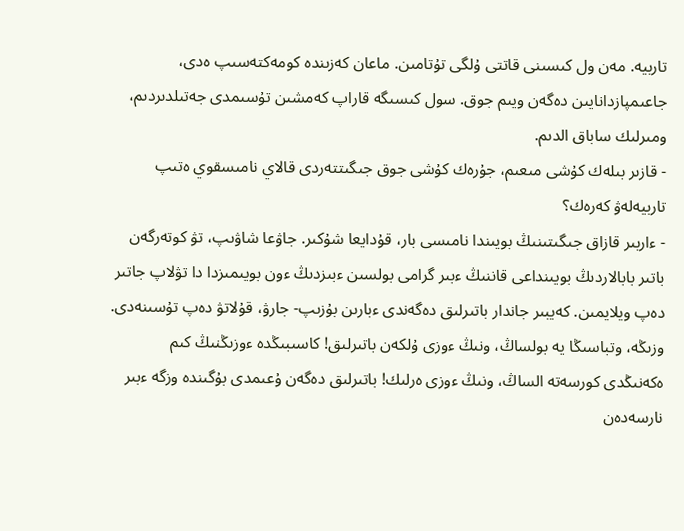تاربيە. مەن ول كىسىنى قاتتى ۇلگى تۇتامىن. ماعان كەزىندە كومەكتەسىپ ەدى، جاعىمپازدانايىن دەگەن ويىم جوق. سول كىسىگە قاراپ كەمشىن تۇسىمدى جەتىلدىردىم، ومىرلىك ساباق الدىم.
- قازىر بىلەك كۇشى مىعىم، جۇرەك كۇشى جوق جىگىتتەردى قالاي نامىسقوي ەتىپ تاربيەلەۋ كەرەك؟
- ءاربىر قازاق جىگىتىنىڭ بويىندا نامىسى بار، قۇدايعا شۇكىر. جاۋعا شاۋىپ، تۋ كوتەرگەن باتىر بابالاردىڭ بويىنداعى قاننىڭ ءبىر گرامى بولسىن ءبىزدىڭ ءون بويىمىزدا دا تۋلاپ جاتىر دەپ ويلايمىن. كەيبىر جاندار باتىرلىق دەگەندى ءبارىن بۇزىپ- جارۋ، قۇلاتۋ دەپ تۇسىنەدى. وزىڭە، وتباسىڭا يە بولساڭ، ونىڭ ءوزى ۇلكەن باتىرلىق! كاسىبىڭدە ءوزىڭنىڭ كىم ەكەنىڭدى كورسەتە الساڭ، ونىڭ ءوزى ەرلىك! باتىرلىق دەگەن ۇعىمدى بۇگىندە وزگە ءبىر نارسەدەن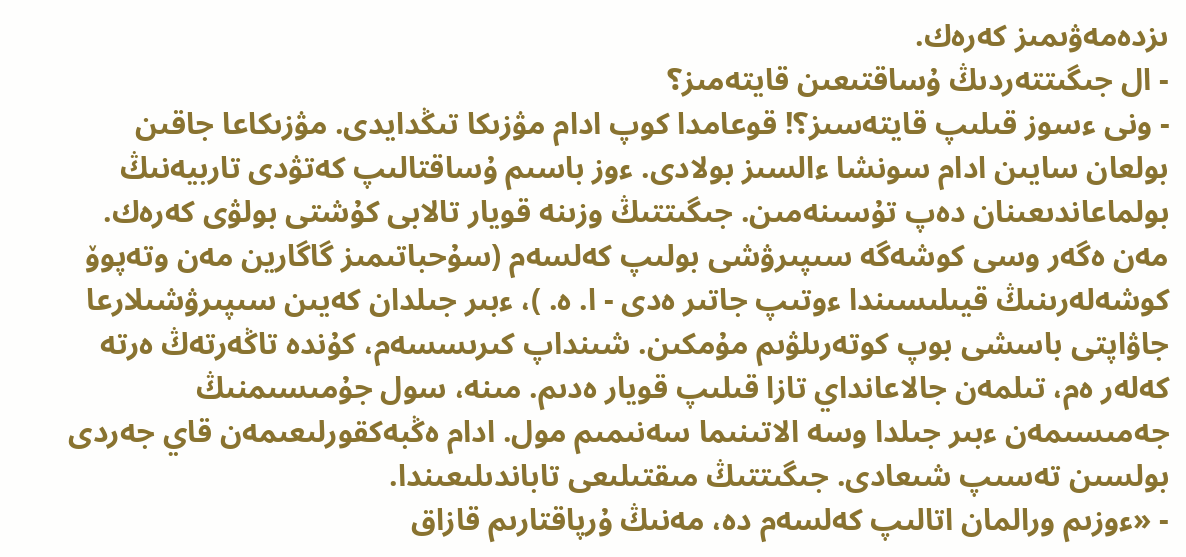ىزدەمەۋىمىز كەرەك.
- ال جىگىتتەردىڭ ۇساقتىعىن قايتەمىز؟
- ونى ءسوز قىلىپ قايتەسىز؟! قوعامدا كوپ ادام مۋزىكا تىڭدايدى. مۋزىكاعا جاقىن بولعان سايىن ادام سونشا ءالسىز بولادى. ءوز باسىم ۇساقتالىپ كەتۋدى تاربيەنىڭ بولماعاندىعىنان دەپ تۇسىنەمىن. جىگىتتىڭ وزىنە قويار تالابى كۇشتى بولۋى كەرەك. مەن ەگەر وسى كوشەگە سىپىرۋشى بولىپ كەلسەم (سۇحباتىمىز گاگارين مەن وتەپوۆ كوشەلەرىنىڭ قيىلىسىندا ءوتىپ جاتىر ەدى - ا. ە. )، ءبىر جىلدان كەيىن سىپىرۋشىلارعا جاۋاپتى باسشى بوپ كوتەرىلۋىم مۇمكىن. شىنداپ كىرىسسەم، كۇندە تاڭەرتەڭ ەرتە كەلەر ەم، تىلمەن جالاعانداي تازا قىلىپ قويار ەدىم. مىنە، سول جۇمىسىمنىڭ جەمىسىمەن ءبىر جىلدا وسە الاتىنىما سەنىمىم مول. ادام ەڭبەكقورلىعىمەن قاي جەردى بولسىن تەسىپ شىعادى. جىگىتتىڭ مىقتىلىعى تاباندىلىعىندا.
- «ءوزىم ورالمان اتالىپ كەلسەم دە، مەنىڭ ۇرپاقتارىم قازاق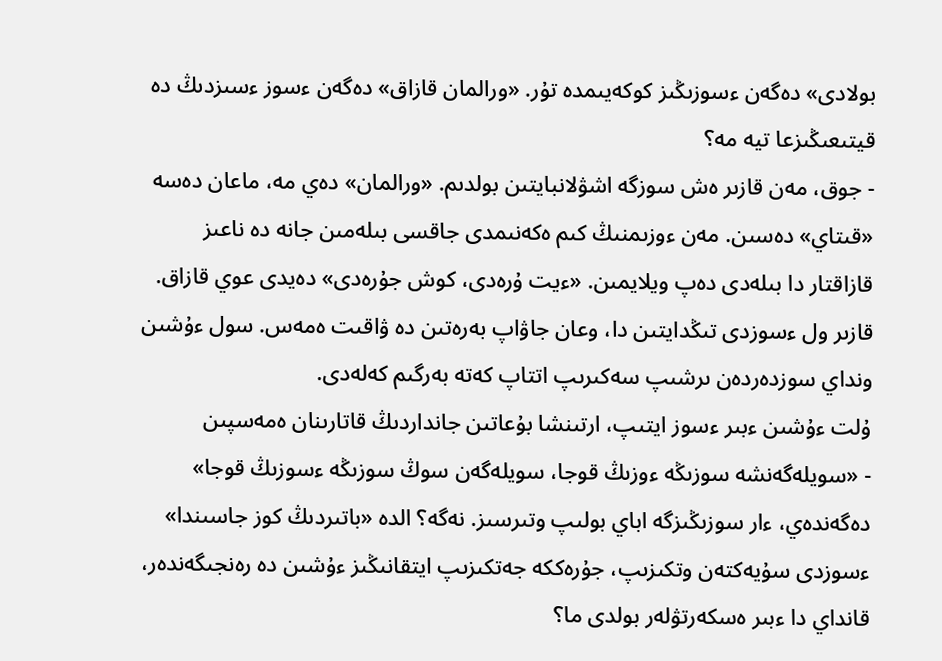بولادى» دەگەن ءسوزىڭىز كوكەيىمدە تۇر. «ورالمان قازاق» دەگەن ءسوز ءسىزدىڭ دە قيتىعىڭىزعا تيە مە؟
- جوق، مەن قازىر ەش سوزگە اشۋلانبايتىن بولدىم. «ورالمان» دەي مە، ماعان دەسە «قىتاي» دەسىن. مەن ءوزىمنىڭ كىم ەكەنىمدى جاقسى بىلەمىن جانە دە ناعىز قازاقتار دا بىلەدى دەپ ويلايمىن. «ءيت ۇرەدى، كوش جۇرەدى» دەيدى عوي قازاق. قازىر ول ءسوزدى تىڭدايتىن دا، وعان جاۋاپ بەرەتىن دە ۋاقىت ەمەس. سول ءۇشىن ونداي سوزدەردەن ىرشىپ سەكىرىپ اتتاپ كەتە بەرگىم كەلەدى.
ۇلت ءۇشىن ءبىر ءسوز ايتىپ، ارتىنشا بۇعاتىن جانداردىڭ قاتارىنان ەمەسپىن
- «سويلەگەنشە سوزىڭە ءوزىڭ قوجا، سويلەگەن سوڭ سوزىڭە ءسوزىڭ قوجا» دەگەندەي، ءار سوزىڭىزگە اباي بولىپ وتىرسىز. نەگە؟ الدە «باتىردىڭ كوز جاسىندا» ءسوزدى سۇيەكتەن وتكىزىپ، جۇرەككە جەتكىزىپ ايتقانىڭىز ءۇشىن دە رەنجىگەندەر، قانداي دا ءبىر ەسكەرتۋلەر بولدى ما؟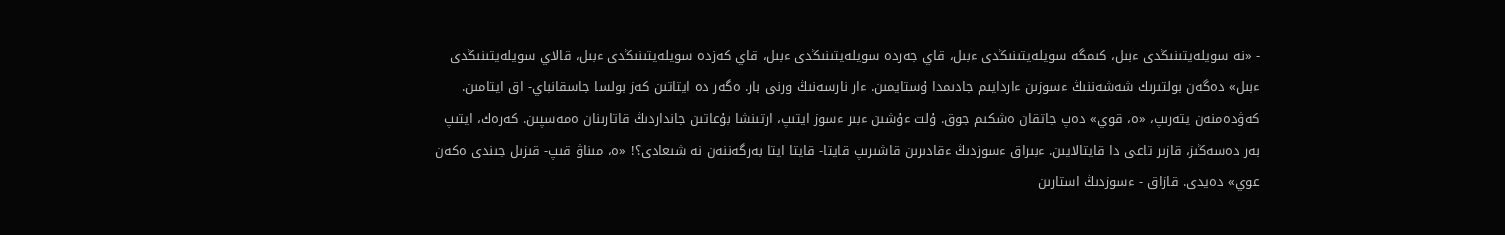- «نە سويلەيتىنىڭدى ءبىل، كىمگە سويلەيتىنىڭدى ءبىل، قاي جەردە سويلەيتىنىڭدى ءبىل، قاي كەزدە سويلەيتىنىڭدى ءبىل، قالاي سويلەيتىنىڭدى ءبىل» دەگەن بولتىرىك شەشەننىڭ ءسوزىن ءاردايىم جادىمدا ۇستايمىن. ءار نارسەنىڭ ورنى بار. ەگەر دە ايتاتىن كەز بولسا جاسقانباي- اق ايتامىن. كەۋدەمنەن يتەرىپ، «ە، قوي» دەپ جاتقان ەشكىم جوق. ۇلت ءۇشىن ءبىر ءسوز ايتىپ، ارتىنشا بۇعاتىن جانداردىڭ قاتارىنان ەمەسپىن. كەرەك، ايتىپ بەر دەسەڭىز، قازىر تاعى دا قايتالايىن. ءبىراق ءسوزدىڭ ءقادىرىن قاشىرىپ قايتا- قايتا ايتا بەرگەننەن نە شىعادى؟! «ە، مىناۋ قىپ- قىزىل جىندى ەكەن عوي» دەيدى. قازاق - ءسوزدىڭ استارىن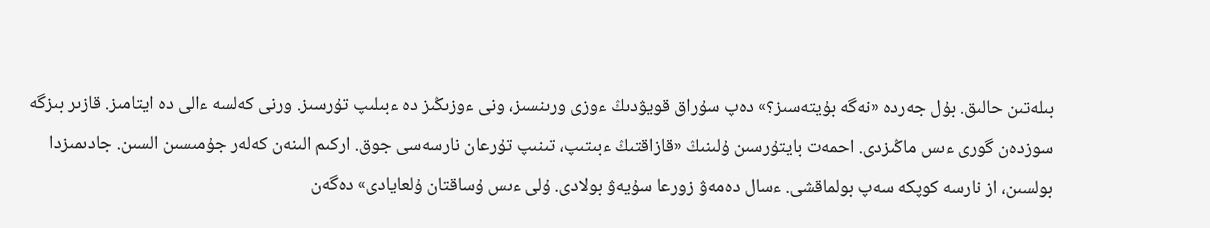بىلەتىن حالىق. بۇل جەردە «نەگە بۇيتەسىز؟» دەپ سۇراق قويۋدىڭ ءوزى ورىنسىز، ونى ءوزىڭىز دە ءبىلىپ تۇرسىز. ورنى كەلسە ءالى دە ايتامىز. قازىر بىزگە سوزدەن گورى ءىس ماڭىزدى. احمەت بايتۇرسىن ۇلىنىڭ «قازاقتىڭ ءبىتىپ، تىنىپ تۇرعان نارسەسى جوق. اركىم الىنەن كەلەر جۇمىسىن السىن. جادىمىزدا بولسىن، از نارسە كوپكە سەپ بولماقشى. ءسال دەمەۋ زورعا سۇيەۋ بولادى. ۇلى ءىس ۇساقتان ۇلعايادى» دەگەن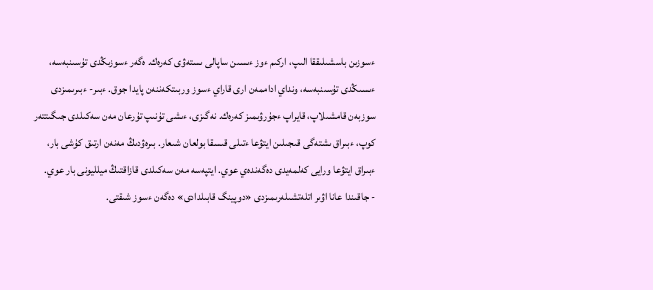ءسوزىن باسشىلىققا الىپ، اركىم ءوز ءىسىن ساپالى ىستەۋى كەرەك. ەگەر ءسوزىڭدى تۇسىنبەسە، ءىسىڭدى تۇسىنبەسە، ونداي اداممەن ارى قاراي ءسوز وربىتكەننەن پايدا جوق. ءبىر- ءبىرىمىزدى سوزبەن قامشىلاپ، قايراپ ءجۇرۋىمىز كەرەك. نەگىزى، ءىشى تۇنىپ تۇرعان مەن سەكىلدى جىگىتتەر كوپ، ءبىراق ىشتەگى قىجىلىن ايتۋعا ءتىلى قىسقا بولعان شىعار. بىرەۋدىڭ مەنەن ارتىق كۇشى بار، ءبىراق ايتۋعا ورايى كەلمەيدى دەگەندەي عوي. ايتپەسە مەن سەكىلدى قازاقتىڭ ميلليونى بار عوي.
- جاقىندا عانا اۋىر اتلەتشىلەرىمىزدى «دوپينگ قابىلدادى» دەگەن ءسوز شىقتى.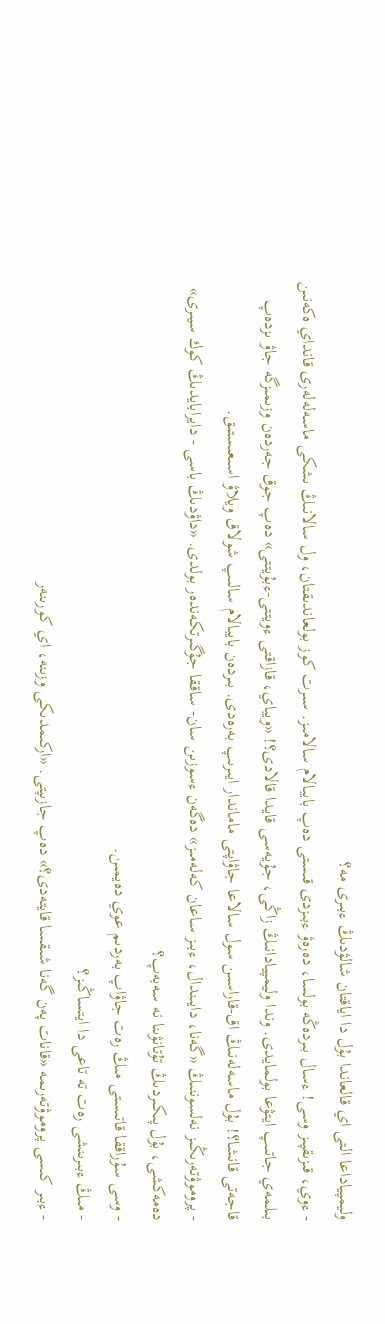وليمپياداعا التى اي قالعاندا بۇل دا اياقتان شالۋدىڭ ءبىرى مە؟
- ءوي، قىزىقپىز وسى! ءسال بىردەڭە بولسا، دەرەۋ ءبىزدى قىستى دەپ بايبالام سالامىز. سىرت كوز بولعاندىقتان، ول سالانىڭ ىشكى ماسەلەلەرى قانداي ەكەنىن بىلمەي جاتىپ ايتۋعا بولمايدى. وندا وليمپيادانىڭ زاڭى، جۇيەسى قايدا قالادى؟! «ويباي، قازاقتى ءويتتى-ءبۇيتتى» دەپ جوق جەردەن وزىمىزگە جاۋ ىزدەپ قاجەتى قانشا؟! بۇل ماسەلەنىڭ اق-قاراسىن سول سالاعا جاۋاپتى ماماندار ايىرىپ بەرەدى. بىردەن بايبالام سالىپ شولاق ويلاۋ اسىعىستىق.
- پروموۋتەرىڭىز نەلسوننىڭ «گەنا، دايىندال، ءبىز ساعان كەلەمىز» دەگەن ءسوزىن سان- ساققا جۇگىرتكەندەر بولدى. «داۋدىڭ باسى - دايرابايدىڭ كوك سيىرى» دەمەكشى، بۇل پىكىردىڭ تۇتانۋىنا نە سەبەپ؟
- وسى سۇراققا قاتىستى مىڭ رەت جاۋاپ بەردىم عوي دەيمىن.
- مىڭ ءبىرىنشى رەت تە تاعى دا ايتساڭىز؟
- ءبىر كىسى پروموۋتەرىمە «قانات پەن گەنا شىقسا قايتەدى؟» دەپ جازىپتى. «اركىمدىكى وزىنە، اي كورىنەر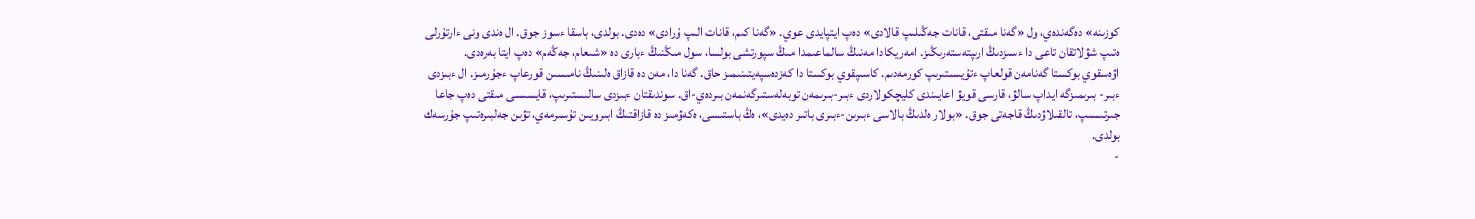كوزىنە» دەگەندەي، ول «گەنا مىقتى، قانات جەڭىلىپ قالادى» دەپ ايتپايدى عوي. «گەنا كىم، قانات الىپ ۇرادى» دەدى. بولدى، باسقا ءسوز جوق. ال ەندى ونى ءارتۇرلى ەتىپ شۋلاتقان تاعى دا ءسىزدىڭ ارىپتەستەرىڭىز. امەريكادا مەنىڭ سالماعىمدا مىڭ سپورتشى بولسا، سول مىڭنىڭ ءبارى دە «شىعام، جەڭەم» دەپ ايتا بەرەدى.
اۋەسقوي بوكستا گەنامەن قولعاپ ءتۇيىستىرىپ كورمەدىم. كاسىپقوي بوكستا دا كەزدەسپەيتىنىمىز حاق. گەنا دا، مەن دە قازاق ەلىنىڭ نامىسىن قورعاپ ءجۇرمىز. ال ءبىزدى ءبىر- بىرىمىزگە ايداپ سالۋ، قارسى قويۋ اعايىندى كليچكولاردى ءبىر-بىرىمەن توبەلەستىرگەنمەن بىردەي-اق. سوندىقتان ءبىزدى سالىستىرىپ، قايسىسى مىقتى دەپ جاعا جىرتىسىپ، تالقىلاۋدىڭ قاجەتى جوق. «بولار ەلدىڭ بالاسى ءبىرىن-ءبىرى باتىر دەيدى»، ەڭ باستىسى، ەكەۋمىز دە قازاقتىڭ ابىرويىن تۇسىرمەي، تۋىن جەلبىرەتىپ جۇرسەك بولدى.
-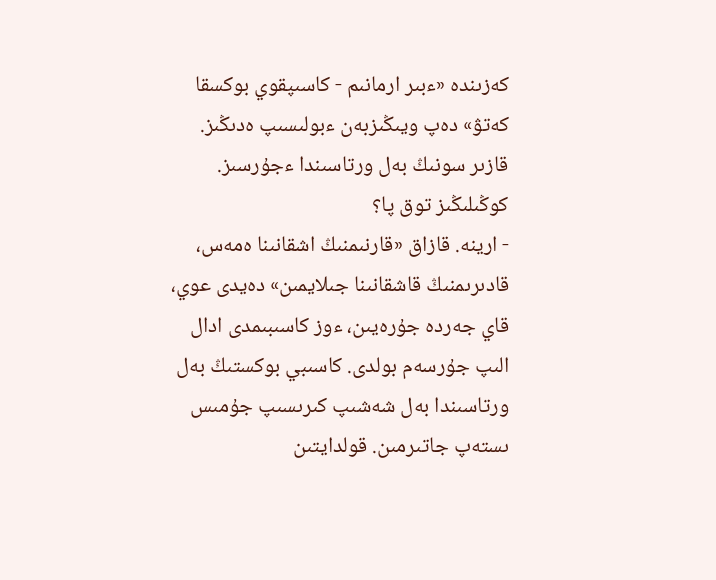كەزىندە «ءبىر ارمانىم - كاسىپقوي بوكسقا كەتۋ» دەپ ويىڭىزبەن ءبولىسىپ ەدىڭىز. قازىر سونىڭ بەل ورتاسىندا ءجۇرسىز. كوڭىلىڭىز توق پا؟
- ارينە. قازاق «قارنىمنىڭ اشقانىنا ەمەس، قادىرىمنىڭ قاشقانىنا جىلايمىن» دەيدى عوي، قاي جەردە جۇرەيىن، ءوز كاسىبىمدى ادال الىپ جۇرسەم بولدى. كاسىبي بوكستىڭ بەل ورتاسىندا بەل شەشىپ كىرىسىپ جۇمىس ىستەپ جاتىرمىن. قولدايتىن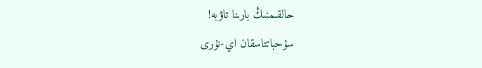حالقىمنىڭ بارىنا تاۋبە!
سۇحباتتاسقان اي-نۇرى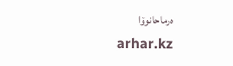ەرماحانوۆا
arhar.kz